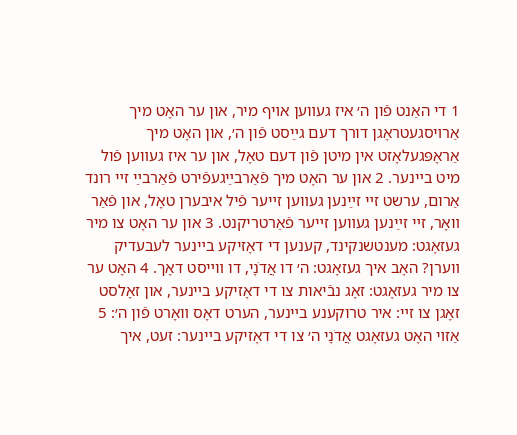1 די האַנט פֿון ה׳ איז געװען אױף מיר, און ער האָט מיך אַרױסגעטראָגן דורך דעם גײַסט פֿון ה׳, און האָט מיך אַראָפּגעלאָזט אין מיטן פֿון דעם טאָל, און ער איז געװען פֿול מיט בײנער. 2 און ער האָט מיך פֿאַרבײַגעפֿירט פֿאַרבײַ זײ רונד אַרום, ערשט זײ זײַנען געװען זײער פֿיל איבערן טאָל, און פֿאַר װאָר, זײ זײַנען געװען זײער פֿאַרטריקנט. 3 און ער האָט צו מיר געזאָגט: מענטשנקינד, קענען די דאָזיקע בײנער לעבעדיק װערן? האָב איך געזאָגט: ה׳ דו אֲדֹנָי, דו װײסט דאָך. 4 האָט ער צו מיר געזאָגט: זאָג נבֿיאות צו די דאָזיקע בײנער, און זאָלסט זאָגן צו זײ: איר טרוקענע בײנער, הערט דאָס װאָרט פֿון ה׳: 5 אַזױ האָט געזאָגט אֲדֹנָי ה׳ צו די דאָזיקע בײנער: זעט, איך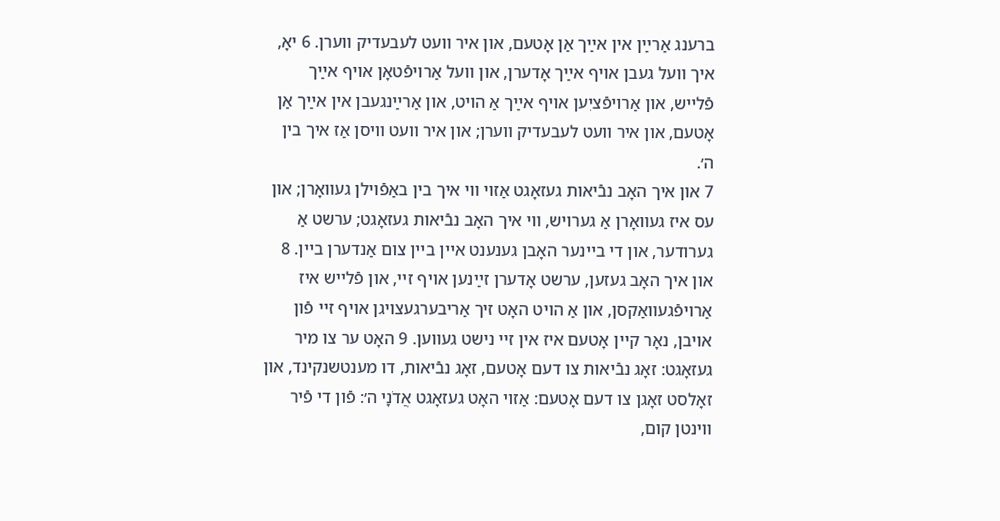ברענג אַרײַן אין אײַך אַן אָטעם, און איר װעט לעבעדיק װערן. 6 יאָ, איך װעל געבן אױף אײַך אָדערן, און װעל אַרױפֿטאָן אױף אײַך פֿלײש, און אַרױפֿציִען אױף אײַך אַ הױט, און אַרײַנגעבן אין אײַך אַן אָטעם, און איר װעט לעבעדיק װערן; און איר װעט װיסן אַז איך בין ה׳.
7 און איך האָב נבֿיאות געזאָגט אַזױ װי איך בין באַפֿױלן געװאָרן; און עס איז געװאָרן אַ גערױש, װי איך האָב נבֿיאות געזאָגט; ערשט אַ גערודער, און די בײנער האָבן גענענט אײן בײן צום אַנדערן בײן. 8 און איך האָב געזען, ערשט אָדערן זײַנען אױף זײ, און פֿלײש איז אַרױפֿגעװאַקסן, און אַ הױט האָט זיך אַריבערגעצױגן אױף זײ פֿון אױבן, נאָר קײן אָטעם איז אין זײ נישט געװען. 9 האָט ער צו מיר געזאָגט: זאָג נבֿיאות צו דעם אָטעם, זאָג נבֿיאות, דו מענטשנקינד, און זאָלסט זאָגן צו דעם אָטעם: אַזױ האָט געזאָגט אֲדֹנָי ה׳: פֿון די פֿיר װינטן קום,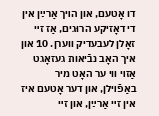דו אָטעם, און הױך אַרײַן אין די דאָזיקע הרוּגים, אַז זײ זאָלן לעבעדיק װערן. 10 און איך האָב נבֿיאות געזאָגט אַזױ װי ער האָט מיר באַפֿױלן, און דער אָטעם איז אין זײ אַרײַן, און זײ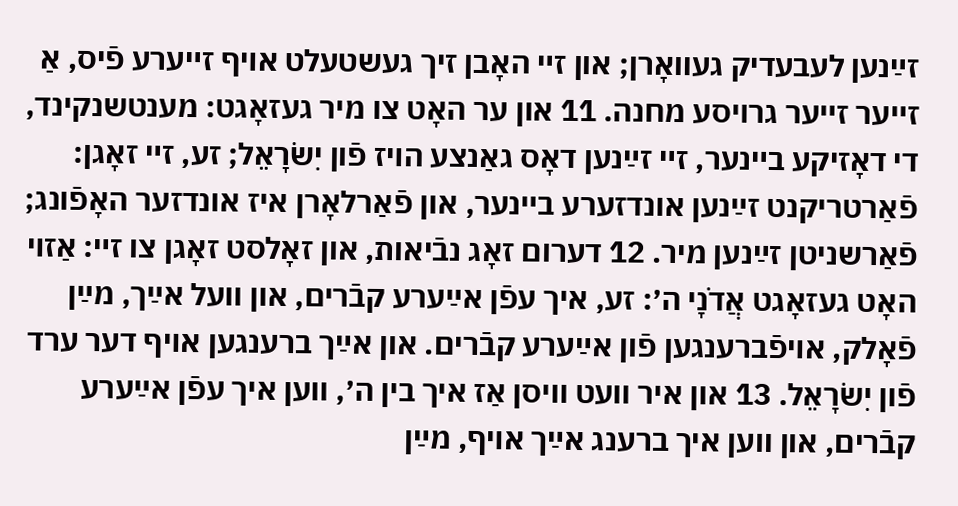זײַנען לעבעדיק געװאָרן; און זײ האָבן זיך געשטעלט אױף זײערע פֿיס, אַ זײער זײער גרױסע מחנה. 11 און ער האָט צו מיר געזאָגט: מענטשנקינד, די דאָזיקע בײנער, זײ זײַנען דאָס גאַנצע הױז פֿון יִשׂרָאֵל; זע, זײ זאָגן: פֿאַרטריקנט זײַנען אונדזערע בײנער, און פֿאַרלאָרן איז אונדזער האָפֿונג; פֿאַרשניטן זײַנען מיר. 12 דערום זאָג נבֿיאות, און זאָלסט זאָגן צו זײ: אַזױ האָט געזאָגט אֲדֹנָי ה׳: זע, איך עפֿן אײַערע קבֿרים, און װעל אײַך, מײַן פֿאָלק, אױפֿברענגען פֿון אײַערע קבֿרים. און אײַך ברענגען אױף דער ערד פֿון יִשׂרָאֵל. 13 און איר װעט װיסן אַז איך בין ה׳, װען איך עפֿן אײַערע קבֿרים, און װען איך ברענג אײַך אױף, מײַן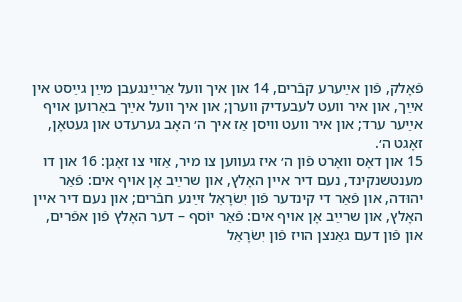פֿאָלק, פֿון אײַערע קבֿרים, 14 און איך װעל אַרײַנגעבן מײַן גײַסט אין אײַך, און איר װעט לעבעדיק װערן; און איך װעל אײַך באַרוען אױף אײַער ערד; און איר װעט װיסן אַז איך ה׳ האָב גערעדט און געטאָן, זאָגט ה׳.
15 און דאָס װאָרט פֿון ה׳ איז געװען צו מיר, אַזױ צו זאָגן: 16 און דו מענטשנקינד, נעם דיר אײן האָלץ, און שרײַב אָן אױף אים: פֿאַר יהוּדה, און פֿאַר די קינדער פֿון יִשׂרָאֵל זײַנע חבֿרים; און נעם דיר אײן האָלץ, און שרײַב אָן אױף אים: פֿאַר יוֹסף – דער האָלץ פֿון אפֿרים, און פֿון דעם גאַנצן הױז פֿון יִשׂרָאֵל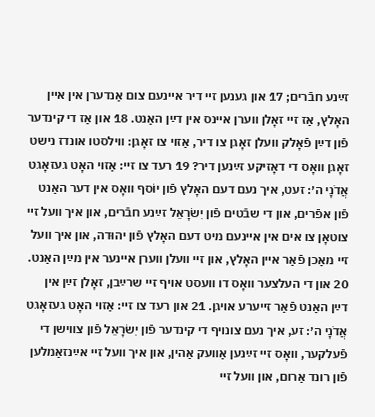זײַנע חבֿרים; 17 און גענען זײ דיר אײנעם צום אַנדערן אין אײן האָלץ, אַז זײ זאָלן װערן אײנס אין דײַן האַנט. 18 און אַז די קינדער פֿון דײַן פֿאָלק װעלן זאָגן צו דיר, אַזױ צו זאָגן: װילסטו אונדז נישט זאָגן װאָס די דאָזיקע זײַנען דיר? 19 רעד צו זײ: אַזױ האָט געזאָגט אֲדֹנָי ה׳: זעט, איך נעם דעם האָלץ פֿון יוֹסף װאָס אין דער האַנט פֿון אפֿרים, און די שבֿטים פֿון יִשׂרָאֵל זײַנע חבֿרים, און איך װעל זײ צוטאָן צו אים אין אײנעם מיט דעם האָלץ פֿון יהוּדה, און איך װעל זײ מאַכן פֿאַר אײן האָלץ, און זײ װעלן װערן אײנער אין מײַן האַנט. 20 און די העלצער װאָס דו װעסט אױף זײ שרײַבן, זאָלן זײַן אין דײַן האַנט פֿאַר זײערע אױגן. 21 און רעד צו זײ: אַזױ האָט געזאָגט אֲדֹנָי ה׳: זע, איך נעם צונױף די קינדער פֿון יִשׂרָאֵל פֿון צװישן די פֿעלקער, װאָס זײ זײַנען אַװעק אַהין, און איך װעל זײ אײַנזאַמלען פֿון רונד אַרום, און װעל זײ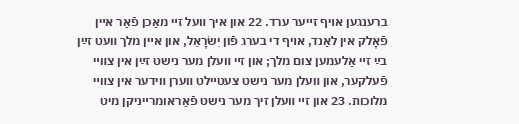ברענגען אױף זײער ערד. 22 און איך װעל זײ מאַכן פֿאַר אײן פֿאָלק אין לאַנד, אױף די בערג פֿון יִשׂרָאֵל, און אײן מלך װעט זײַן בײַ זײ אַלעמען צום מלך; און זײ װעלן מער נישט זײַן אין צװײ פֿעלקער, און װעלן מער נישט צעטײלט װערן װידער אין צװײ מלוכות. 23 און זײ װעלן זיך מער נישט פֿאַראומרײניקן מיט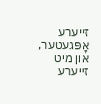זײערע אָפּגעטער, און מיט זײערע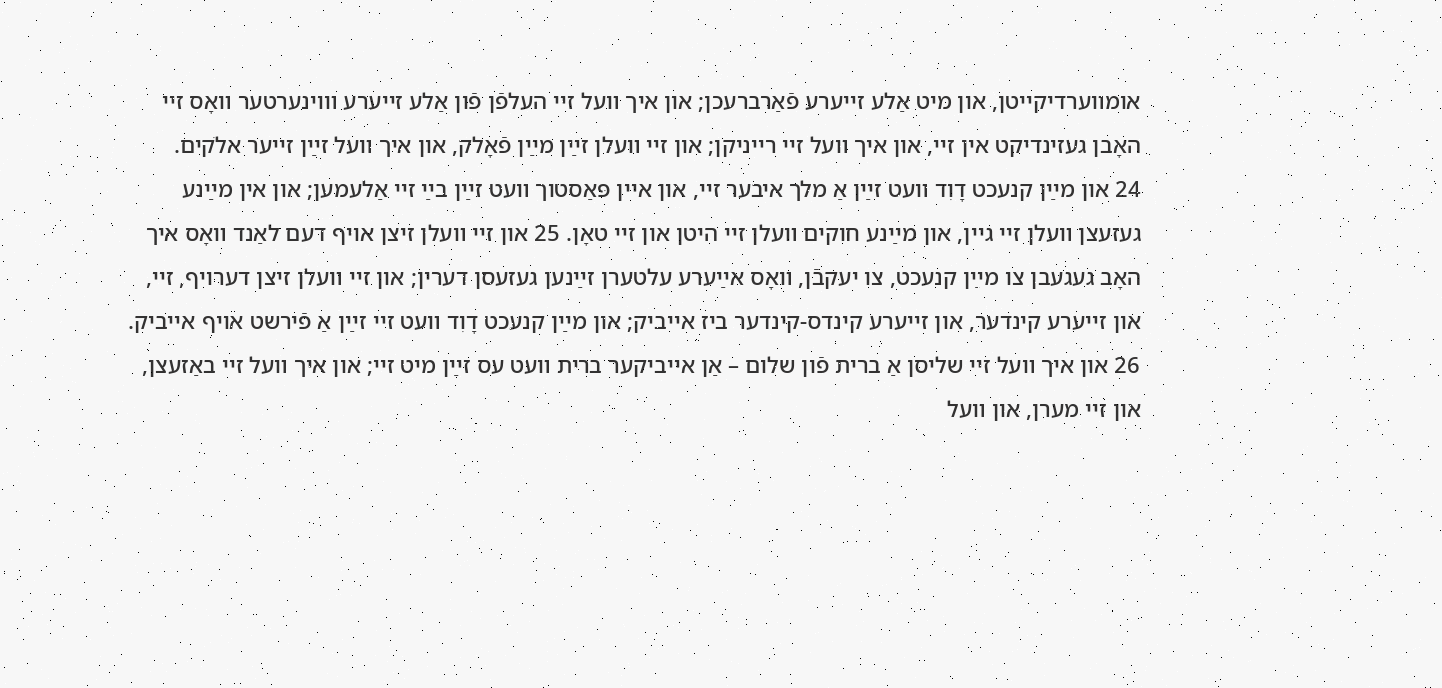אומװערדיקײטן, און מיט אַלע זײערע פֿאַרברעכן; און איך װעל זײ העלפֿן פֿון אַלע זײערע װױנערטער װאָס זײ האָבן געזינדיקט אין זײ, און איך װעל זײ רײניקן; און זײ װעלן זײַן מײַן פֿאָלק, און איך װעל זײַן זײער אלֹקים.
24 און מײַן קנעכט דָוִד װעט זײַן אַ מלך איבער זײ, און אײן פּאַסטוך װעט זײַן בײַ זײ אַלעמען; און אין מײַנע געזעצן װעלן זײ גײן, און מײַנע חוקים װעלן זײ היטן און זײ טאָן. 25 און זײ װעלן זיצן אױף דעם לאַנד װאָס איך האָב געגעבן צו מײַן קנעכט, צו יעקבֿן, װאָס אײַערע עלטערן זײַנען געזעסן דערין; און זײ װעלן זיצן דערױף, זײ, און זײערע קינדער, און זײערע קינדס-קינדער ביז אײביק; און מײַן קנעכט דָוִד װעט זײ זײַן אַ פֿירשט אױף אײביק. 26 און איך װעל זײ שליסן אַ ברית פֿון שלום – אַן אײביקער ברית װעט עס זײַן מיט זײ; און איך װעל זײ באַזעצן, און זײ מערן, און װעל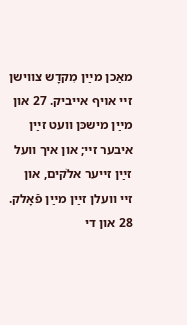מאַכן מײַן מִקדָש צװישן זײ אױף אײביק. 27 און מײַן מישכּן װעט זײַן איבער זײ; און איך װעל זײַן זײער אלֹקים, און זײ װעלן זײַן מײַן פֿאָלק. 28 און די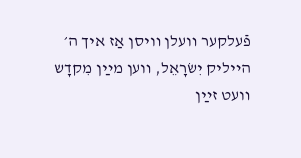פֿעלקער װעלן װיסן אַז איך ה׳ הײליק יִשׂרָאֵל, װען מײַן מִקדָש װעט זײַן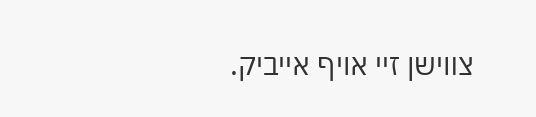צװישן זײ אױף אײביק.